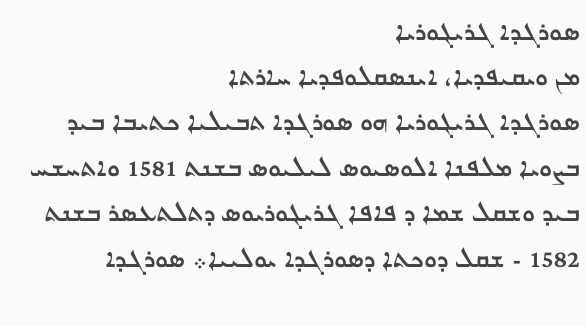ܣܘܪܓܕܐ ܓܪܝܓܘܪܝܐ
ܡܢ ܘܝܩܝܦܕܝܐ، ܐܝܢܣܩܠܘܦܕܝܐ ܚܐܪܬܐ
ܣܘܪܓܕܐ ܓܪܝܓܘܪܝܐ ܗܘ ܣܘܪܓܕܐ ܬܒܝܠܝܐ ܟܬܝܒܐ ܒܝܕ ܒܨܘܝܐ ܡܠܦܢܐ ܐܠܘܣܝܘܣ ܠܝܠܝܘܣ ܒܫܢܬ 1581 ܘܐܬܚܫܚ ܒܝܕ ܘܫܩܠ ܫܡܐ ܕ ܦܐܦܐ ܓܪܝܓܘܪܝܘܣ ܕܬܠܬܥܣܪ ܒܫܢܬ 1582 - ܫܩܠ ܕܘܟܬܐ ܕܣܘܪܓܕܐ ܝܘܠܝܝܐ܀ ܣܘܪܓܕܐ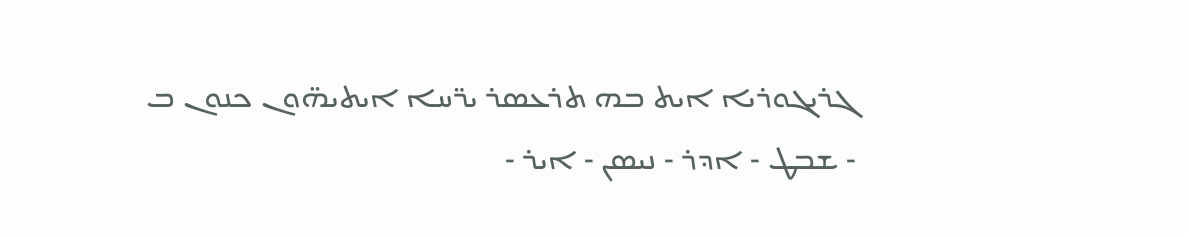ܓܪܝܓܘܪܝܐ ܐܝܬ ܒܗ ܬܪܥܣܪ ܝܪ̈ܚܐ ܐܝܬܝܗ̈ܘܢ ܟܢܘܢ ܒ - ܫܒܛ - ܐܕܪ - ܢܝܣܢ - ܐܝܪ -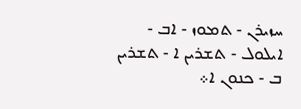ܚܙܝܪܢ - ܬܡܘܙ - ܐܒ - ܐܝܠܘܠ - ܬܫܪܝܢ ܐ - ܬܫܪܝܢ ܒ - ܟܢܘܢ ܐ܀